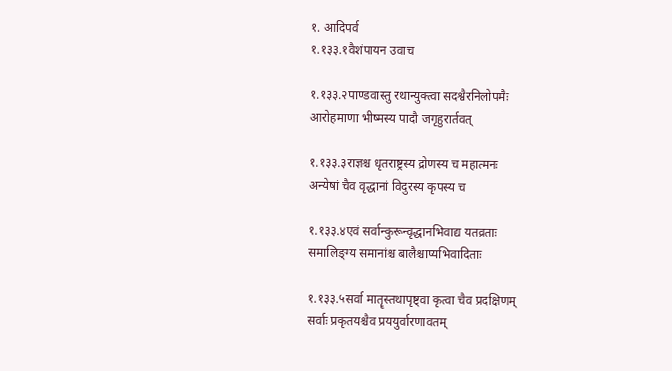१. आदिपर्व
१.१३३.१वैशंपायन उवाच

१.१३३.२पाण्डवास्तु रथान्युक्त्वा सदश्वैरनिलोपमैः
आरोहमाणा भीष्मस्य पादौ जगृहुरार्तवत्

१.१३३.३राज्ञश्च धृतराष्ट्रस्य द्रोणस्य च महात्मनः
अन्येषां चैव वृद्धानां विदुरस्य कृपस्य च

१.१३३.४एवं सर्वान्कुरून्वृद्धानभिवाद्य यतव्रताः
समालिङ्ग्य समानांश्च बालैश्चाप्यभिवादिताः

१.१३३.५सर्वा मातॄस्तथापृष्ट्वा कृत्वा चैव प्रदक्षिणम्
सर्वाः प्रकृतयश्चैव प्रययुर्वारणावतम्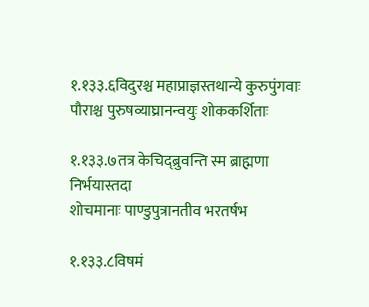१.१३३.६विदुरश्च महाप्राज्ञस्तथान्ये कुरुपुंगवाः
पौराश्च पुरुषव्याघ्रानन्वयुः शोककर्शिताः

१.१३३.७तत्र केचिद्ब्रुवन्ति स्म ब्राह्मणा निर्भयास्तदा
शोचमानाः पाण्डुपुत्रानतीव भरतर्षभ

१.१३३.८विषमं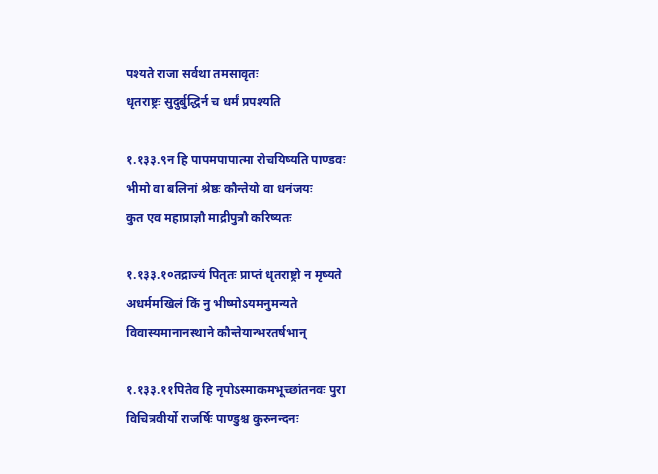पश्यते राजा सर्वथा तमसावृतः
धृतराष्ट्रः सुदुर्बुद्धिर्न च धर्मं प्रपश्यति

१.१३३.९न हि पापमपापात्मा रोचयिष्यति पाण्डवः
भीमो वा बलिनां श्रेष्ठः कौन्तेयो वा धनंजयः
कुत एव महाप्राज्ञौ माद्रीपुत्रौ करिष्यतः

१.१३३.१०तद्राज्यं पितृतः प्राप्तं धृतराष्ट्रो न मृष्यते
अधर्ममखिलं किं नु भीष्मोऽयमनुमन्यते
विवास्यमानानस्थाने कौन्तेयान्भरतर्षभान्

१.१३३.११पितेव हि नृपोऽस्माकमभूच्छांतनवः पुरा
विचित्रवीर्यो राजर्षिः पाण्डुश्च कुरुनन्दनः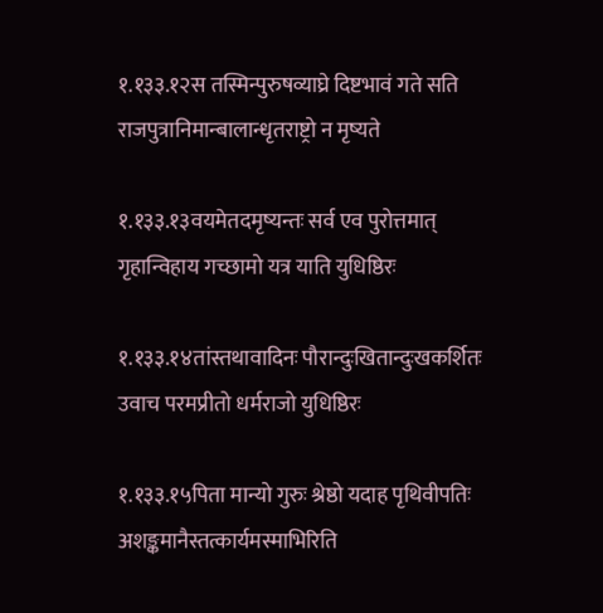१.१३३.१२स तस्मिन्पुरुषव्याघ्रे दिष्टभावं गते सति
राजपुत्रानिमान्बालान्धृतराष्ट्रो न मृष्यते

१.१३३.१३वयमेतदमृष्यन्तः सर्व एव पुरोत्तमात्
गृहान्विहाय गच्छामो यत्र याति युधिष्ठिरः

१.१३३.१४तांस्तथावादिनः पौरान्दुःखितान्दुःखकर्शितः
उवाच परमप्रीतो धर्मराजो युधिष्ठिरः

१.१३३.१५पिता मान्यो गुरुः श्रेष्ठो यदाह पृथिवीपतिः
अशङ्कमानैस्तत्कार्यमस्माभिरिति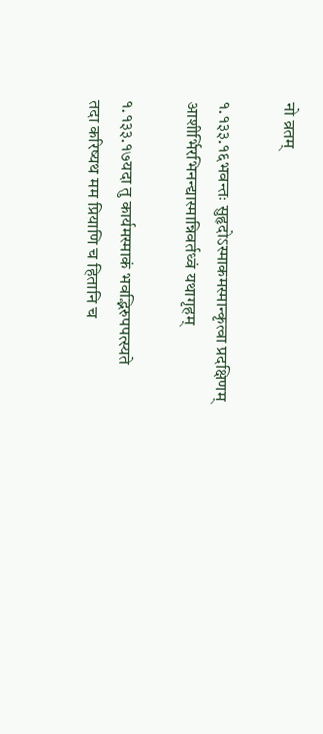नो व्रतम्

१.१३३.१६भवन्तः सुहृदोऽस्माकमस्मान्कृत्वा प्रदक्षिणम्
आशीर्भिरभिनन्द्यास्मान्निवर्तध्वं यथागृहम्

१.१३३.१७यदा तु कार्यमस्माकं भवद्भिरुपपत्स्यते
तदा करिष्यथ मम प्रियाणि च हितानि च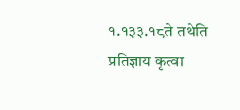१.१३३.१८ते तथेति प्रतिज्ञाय कृत्वा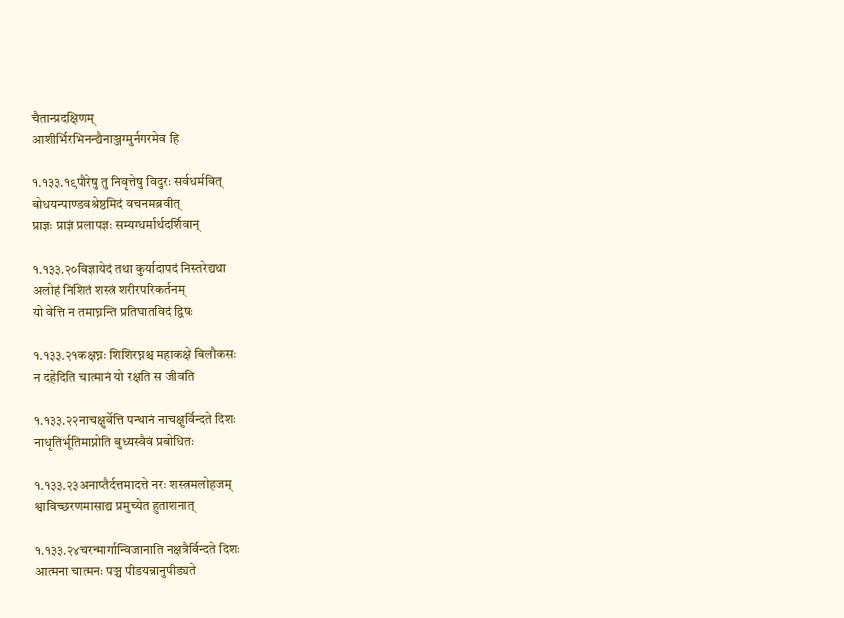चैतान्प्रदक्षिणम्
आशीर्भिरभिनन्द्यैनाञ्जग्मुर्नगरमेव हि

१.१३३.१९पौरेषु तु निवृत्तेषु विदुरः सर्वधर्मवित्
बोधयन्पाण्डवश्रेष्ठमिदं वचनमब्रवीत्
प्राज्ञः प्राज्ञं प्रलापज्ञः सम्यग्धर्मार्थदर्शिवान्

१.१३३.२०विज्ञायेदं तथा कुर्यादापदं निस्तरेद्यथा
अलोहं निशितं शस्त्रं शरीरपरिकर्तनम्
यो वेत्ति न तमाघ्नन्ति प्रतिघातविदं द्विषः

१.१३३.२१कक्षघ्नः शिशिरघ्नश्च महाकक्षे बिलौकसः
न दहेदिति चात्मानं यो रक्षति स जीवति

१.१३३.२२नाचक्षुर्वेत्ति पन्थानं नाचक्षुर्विन्दते दिशः
नाधृतिर्भूतिमाप्नोति बुध्यस्वैवं प्रबोधितः

१.१३३.२३अनाप्तैर्दत्तमादत्ते नरः शस्त्रमलोहजम्
श्वाविच्छरणमासाद्य प्रमुच्येत हुताशनात्

१.१३३.२४चरन्मार्गान्विजानाति नक्षत्रैर्विन्दते दिशः
आत्मना चात्मनः पञ्च पीडयन्नानुपीड्यते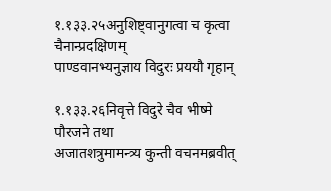१.१३३.२५अनुशिष्ट्वानुगत्वा च कृत्वा चैनान्प्रदक्षिणम्
पाण्डवानभ्यनुज्ञाय विदुरः प्रययौ गृहान्

१.१३३.२६निवृत्ते विदुरे चैव भीष्मे पौरजने तथा
अजातशत्रुमामन्त्र्य कुन्ती वचनमब्रवीत्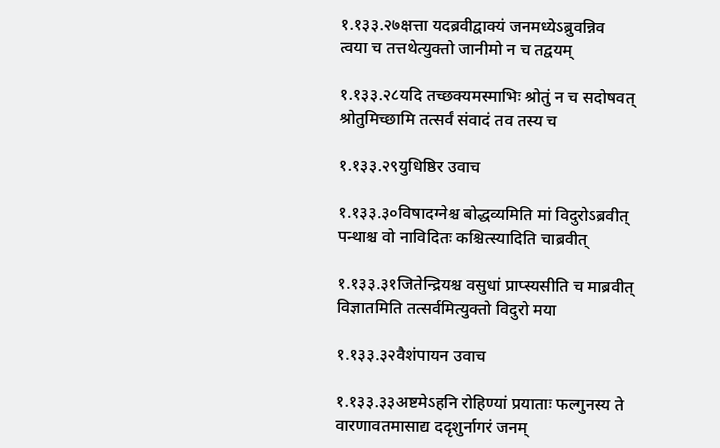१.१३३.२७क्षत्ता यदब्रवीद्वाक्यं जनमध्येऽब्रुवन्निव
त्वया च तत्तथेत्युक्तो जानीमो न च तद्वयम्

१.१३३.२८यदि तच्छक्यमस्माभिः श्रोतुं न च सदोषवत्
श्रोतुमिच्छामि तत्सर्वं संवादं तव तस्य च

१.१३३.२९युधिष्ठिर उवाच

१.१३३.३०विषादग्नेश्च बोद्धव्यमिति मां विदुरोऽब्रवीत्
पन्थाश्च वो नाविदितः कश्चित्स्यादिति चाब्रवीत्

१.१३३.३१जितेन्द्रियश्च वसुधां प्राप्स्यसीति च माब्रवीत्
विज्ञातमिति तत्सर्वमित्युक्तो विदुरो मया

१.१३३.३२वैशंपायन उवाच

१.१३३.३३अष्टमेऽहनि रोहिण्यां प्रयाताः फल्गुनस्य ते
वारणावतमासाद्य ददृशुर्नागरं जनम्